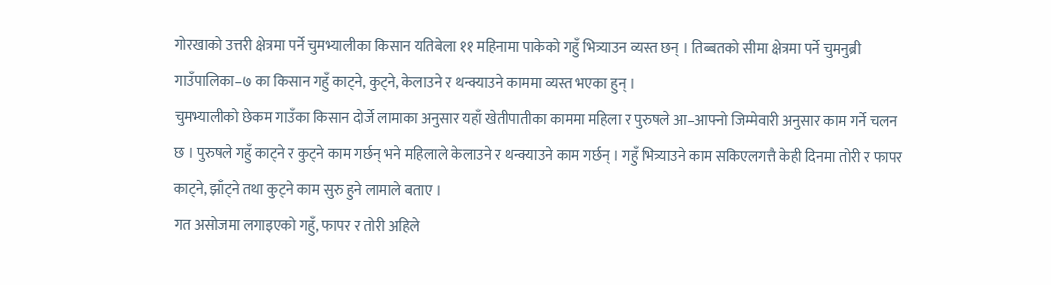गोरखाको उत्तरी क्षेत्रमा पर्ने चुमभ्यालीका किसान यतिबेला ११ महिनामा पाकेको गहुँ भित्र्याउन व्यस्त छन् । तिब्बतको सीमा क्षेत्रमा पर्ने चुमनुब्री गाउँपालिका–७ का किसान गहुँ काट्ने, कुट्ने, केलाउने र थन्क्याउने काममा व्यस्त भएका हुन् ।
चुमभ्यालीको छेकम गाउँका किसान दोर्जे लामाका अनुसार यहाँ खेतीपातीका काममा महिला र पुरुषले आ–आफ्नो जिम्मेवारी अनुसार काम गर्ने चलन छ । पुरुषले गहुँ काट्ने र कुट्ने काम गर्छन् भने महिलाले केलाउने र थन्क्याउने काम गर्छन् । गहुँ भित्र्याउने काम सकिएलगत्तै केही दिनमा तोरी र फापर काट्ने, झाँट्ने तथा कुट्ने काम सुरु हुने लामाले बताए ।
गत असोजमा लगाइएको गहुँ, फापर र तोरी अहिले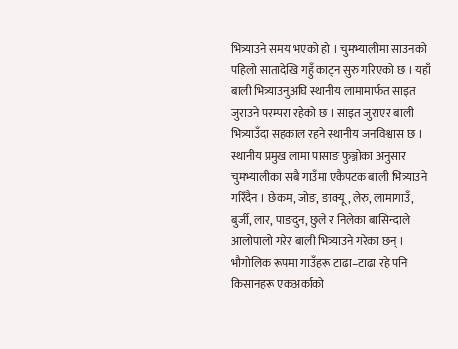भित्र्याउने समय भएको हो । चुमभ्यालीमा साउनको पहिलो सातादेखि गहुँ काट्न सुरु गरिएको छ । यहाँ बाली भित्र्याउनुअघि स्थानीय लामामार्फत साइत जुराउने परम्परा रहेको छ । साइत जुराएर बाली भित्र्याउँदा सहकाल रहने स्थानीय जनविश्वास छ ।
स्थानीय प्रमुख लामा पासाङ फुञ्जोका अनुसार चुमभ्यालीका सबै गाउँमा एकैपटक बाली भित्र्याउने गरिँदैन । छेकम, जोङ, ङाक्यू, लेरु, लामागाउँ, बुर्जी, लार, पाङदुन, छुले र निलेका बासिन्दाले आलोपालो गरेर बाली भित्र्याउने गरेका छन् । भौगोलिक रूपमा गाउँहरू टाढा–टाढा रहे पनि किसानहरू एकअर्काको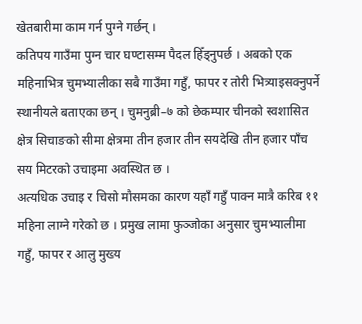खेतबारीमा काम गर्न पुग्ने गर्छन् ।
कतिपय गाउँमा पुग्न चार घण्टासम्म पैदल हिँड्नुपर्छ । अबको एक महिनाभित्र चुमभ्यालीका सबै गाउँमा गहुँ, फापर र तोरी भित्र्याइसक्नुपर्ने स्थानीयले बताएका छन् । चुमनुब्री–७ को छेकम्पार चीनको स्वशासित क्षेत्र सिचाङको सीमा क्षेत्रमा तीन हजार तीन सयदेखि तीन हजार पाँच सय मिटरको उचाइमा अवस्थित छ ।
अत्यधिक उचाइ र चिसो मौसमका कारण यहाँ गहुँ पाक्न मात्रै करिब ११ महिना लाग्ने गरेको छ । प्रमुख लामा फुञ्जोका अनुसार चुमभ्यालीमा गहुँ, फापर र आलु मुख्य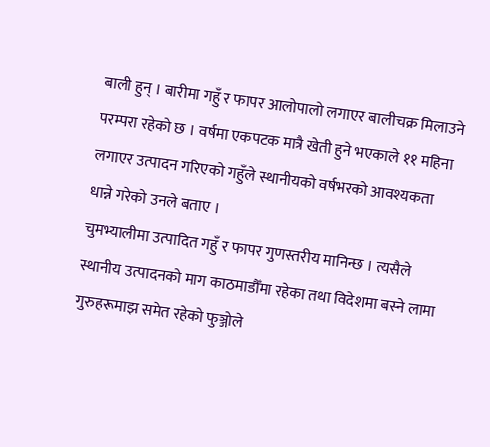बाली हुन् । बारीमा गहुँ र फापर आलोपालो लगाएर बालीचक्र मिलाउने परम्परा रहेको छ । वर्षमा एकपटक मात्रै खेती हुने भएकाले ११ महिना लगाएर उत्पादन गरिएको गहुँले स्थानीयको वर्षभरको आवश्यकता धान्ने गरेको उनले बताए ।
चुमभ्यालीमा उत्पादित गहुँ र फापर गुणस्तरीय मानिन्छ । त्यसैले स्थानीय उत्पादनको माग काठमाडौँमा रहेका तथा विदेशमा बस्ने लामा गुरुहरूमाझ समेत रहेको फुञ्जोले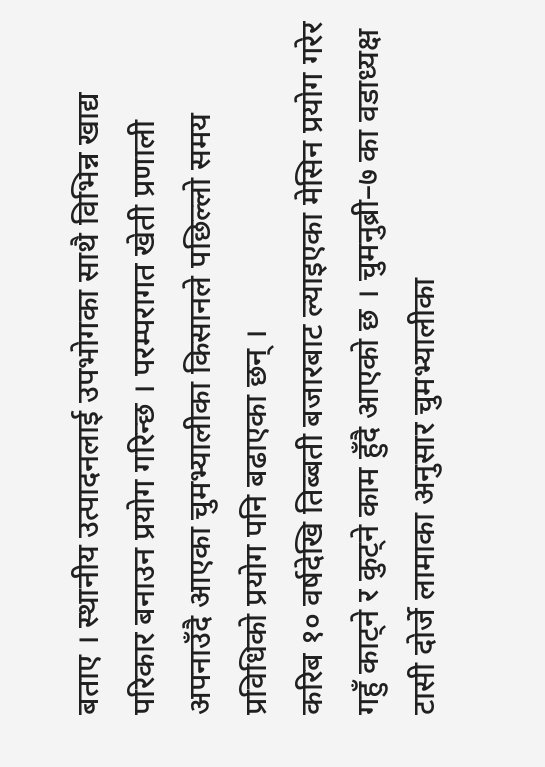बताए । स्थानीय उत्पादनलाई उपभोगका साथै विभिन्न खाद्य परिकार बनाउन प्रयोग गरिन्छ । परम्परागत खेती प्रणाली अपनाउँदै आएका चुमभ्यालीका किसानले पछिल्लो समय प्रविधिको प्रयोग पनि बढाएका छन् ।
करिब १० वर्षदेखि तिब्बती बजारबाट ल्याइएका मेसिन प्रयोग गरेर गहुँ काट्ने र कुट्ने काम हुँदै आएको छ । चुमनुब्री–७ का वडाध्यक्ष टासी दोर्जे लामाका अनुसार चुमभ्यालीका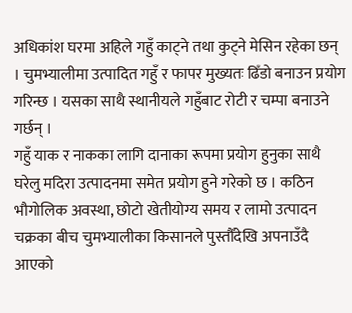अधिकांश घरमा अहिले गहुँ काट्ने तथा कुट्ने मेसिन रहेका छन् । चुमभ्यालीमा उत्पादित गहुँ र फापर मुख्यतः ढिँडो बनाउन प्रयोग गरिन्छ । यसका साथै स्थानीयले गहुँबाट रोटी र चम्पा बनाउने गर्छन् ।
गहुँ याक र नाकका लागि दानाका रूपमा प्रयोग हुनुका साथै घरेलु मदिरा उत्पादनमा समेत प्रयोग हुने गरेको छ । कठिन भौगोलिक अवस्था, छोटो खेतीयोग्य समय र लामो उत्पादन चक्रका बीच चुमभ्यालीका किसानले पुस्तौँदेखि अपनाउँदै आएको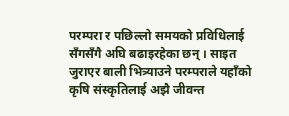परम्परा र पछिल्लो समयको प्रविधिलाई सँगसँगै अघि बढाइरहेका छन् । साइत जुराएर बाली भित्र्याउने परम्पराले यहाँको कृषि संस्कृतिलाई अझै जीवन्त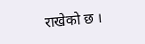राखेको छ ।